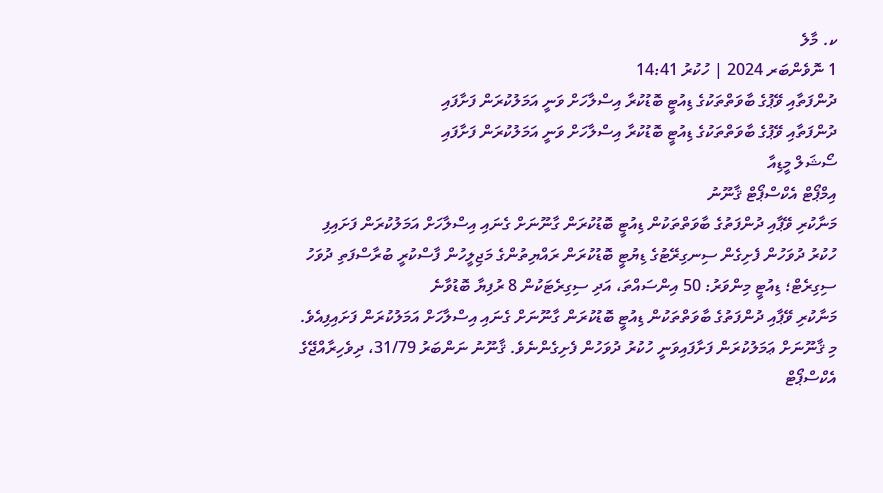ކ. މާލެ
1 ނޮވެންބަރ 2024 | ހުކުރު 14:41
ދުންފަތާއި ވޭޕުގެ ބާވަތްތަކުގެ ޑިއުޓީ ބޮޑުކުރާ އިސްލާހަށް ވަނީ އަމަލުކުރަން ފަށާފައި
ދުންފަތާއި ވޭޕުގެ ބާވަތްތަކުގެ ޑިއުޓީ ބޮޑުކުރާ އިސްލާހަށް ވަނީ އަމަލުކުރަން ފަށާފައި
ސޯޝަލް މީޑިއާ
އިމްޕޯޓް އެކްސްޕޯޓް ޤާނޫނު
މަނާކުރި ވޭޕާއި ދުންފަތުގެ ބާވަތްތަކުން ޑިއުޓީ ބޮޑުކުރަން ގާނޫނަށް ގެނައި އިސްލާހަށް އަމަލުކުރަން ފަށައިފި
ހުކުރު ދުވަހުން ފެށިގެން ސިނގިރޭޓުގެ ޑިޔުޓީ ބޮޑުކުރަން ރައްޔިތުންގެ މަޖިލީހުން ފާސްކުރީ ބުރާސްފަތި ދުވަހު
ސިގިރެޓް؛ ޑިއުޓީ މިންވަރު: 50 އިންސައްތަ، އަދި ސިގިރެޓަކުން 8 ރުފިޔާ ބޮޑުވާނެ
މަނާކުރި ވޭޕާއި ދުންފަތުގެ ބާވަތްތަކުން ޑިއުޓީ ބޮޑުކުރަން ގާނޫނަށް ގެނައި އިސްލާހަށް އަމަލުކުރަން ފަށައިފިއެވެ.
މި ޤާނޫނަށް ޢަމަލުކުރަން ފަށާފައިވަނީ ހުކުރު ދުވަހުން ފެށިގެންނެވެ. ޤާނޫނު ނަންބަރު 31/79، ދިވެހިރާއްޖޭގެ އެކްސްޕޯޓް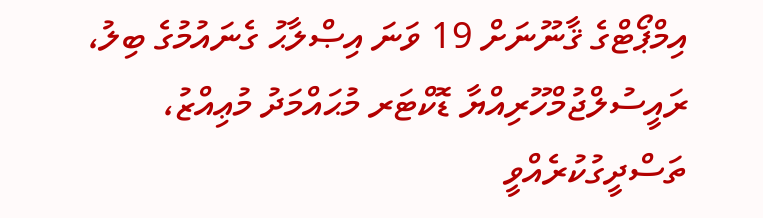އިމްޕޯޓްގެ ޤާނޫނަށް 19 ވަނަ އިޞްލާޙު ގެނައުމުގެ ބިލު، ރައީސުލްޖުމްހޫރިއްޔާ ޑޮކްޓަރ މުޙައްމަދު މުޢިއްޒު، ތަސްދީގުކުރެއްވީ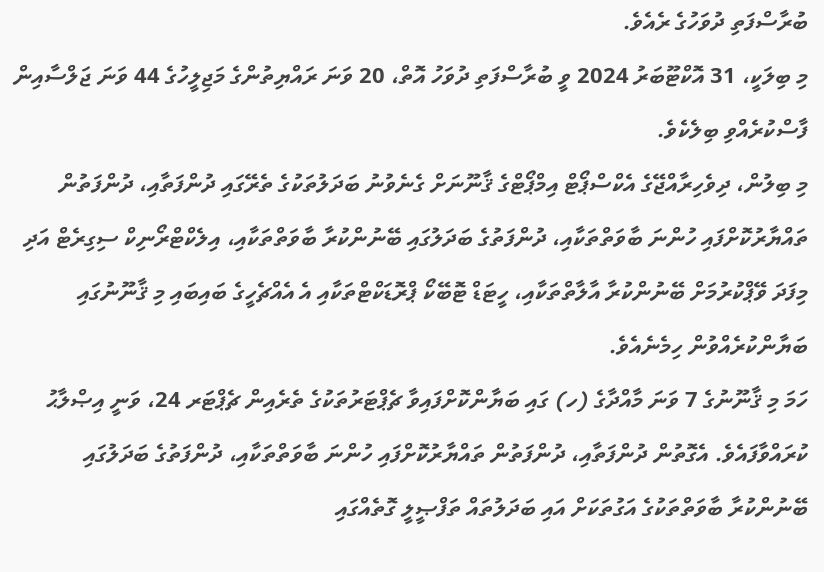ބުރާސްފަތި ދުވަހުގެ ރެއެވެ.
މި ބިލަކީ، 31 އޮކްޓޫބަރު 2024 ވީ ބުރާސްފަތި ދުވަހު އޮތް، 20 ވަނަ ރައްޔިތުންގެ މަޖިލީހުގެ 44 ވަނަ ޖަލްސާއިން ފާސްކުރެއްވި ބިލެކެވެ.
މި ބިލުން، ދިވެހިރާއްޖޭގެ އެކްސްޕޯޓް އިމްޕޯޓްގެ ޤާނޫނަށް ގެނެވުނު ބަދަލުތަކުގެ ތެރޭގައި ދުންފަތާއި، ދުންފަތުން ތައްޔާރުކޮށްފައި ހުންނަ ބާވަތްތަކާއި، ދުންފަތުގެ ބަދަލުގައި ބޭނުންކުރާ ބާވަތްތަކާއި، އިލެކްޓްރޯނިކް ސިގިރެޓް އަދި މިފަދަ ވޭޕްކުރުމަށް ބޭނުންކުރާ އާލާތްތަކާއި، ހީޓަޑް ޓޮބޭކޯ ޕްރޮޑަކްޓްތަކާއި އެ އެއްޗެހީގެ ބައިބައި މި ޤާނޫނުގައި ބަޔާންކުރެއްވުން ހިމެނެއެވެ.
ހަމަ މި ޤާނޫނުގެ 7 ވަނަ މާއްދާގެ (ހ) ގައި ބަޔާންކޮށްފައިވާ ޗެޕްޓަރުތަކުގެ ތެރެއިން ޗެޕްޓަރ 24، ވަނީ އިޞްލާޙު ކުރައްވާފައެވެ. އެގޮތުން ދުންފަތާއި، ދުންފަތުން ތައްޔާރުކޮށްފައި ހުންނަ ބާވަތްތަކާއި، ދުންފަތުގެ ބަދަލުގައި ބޭނުންކުރާ ބާވަތްތަކުގެ އަގުތަކަށް އައި ބަދަލުތައް ތަފްޞީލީ ގޮތެއްގައި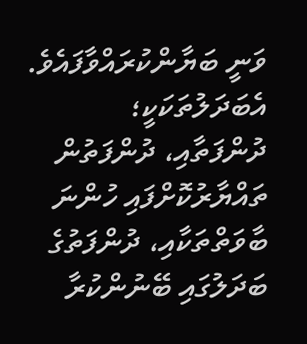ވަނީ ބަޔާންކުރައްވާފައެވެ.
އެބަދަލުތަކަކީ؛ ދުންފަތާއި، ދުންފަތުން ތައްޔާރުކޮށްފައި ހުންނަ ބާވަތްތަކާއި، ދުންފަތުގެ ބަދަލުގައި ބޭނުންކުރާ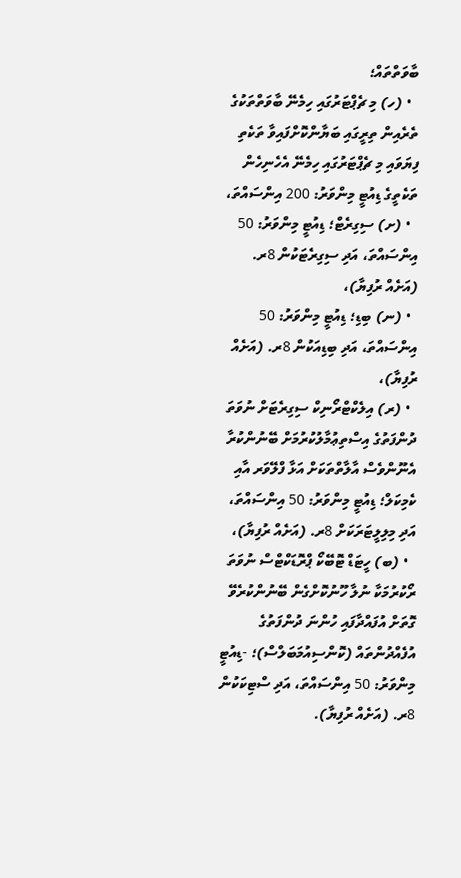ބާވަތްތައް؛
  • (ހ) މި ޗެޕްޓަރުގައި ހިމެނޭ ބާވަތްތަކުގެ ތެރެއިން ތިރީގައި ބަޔާންކޮށްފައިވާ ތަކެތި ފިޔަވައި މި ޗެޕްޓަރުގައި ހިމެނޭ އެހެނިހެން ތަކެތީގެ ޑިއުޓީ މިންވަރު: 200 އިންސައްތަ،
  • (ށ) ސިގިރެޓް؛ ޑިއުޓީ މިންވަރު: 50 އިންސައްތަ، އަދި ސިގިރެޓަކުން 8ރ. (އަށެއް ރުފިޔާ)،
  • (ނ) ބިޑި؛ ޑިއުޓީ މިންވަރު: 50 އިންސައްތަ، އަދި ބިޑިއަކުން 8ރ. (އަށެއް ރުފިޔާ)،
  • (ރ) އިލެކްޓްރޯނިކް ސިގިރެޓަށް ނުވަތަ ދުންފަތުގެ އިސްތިޢުމާލުކުރުމަށް ބޭނުންކުރާ އެނޫންވެސް އާލާތްތަކަށް އަޅާ ފްލޭވަރ އާއި ކެމިކަލް؛ ޑިއުޓީ މިންވަރު: 50 އިންސައްތަ، އަދި މިލިލީޓަރަކަށް 8ރ. (އަށެއް ރުފިޔާ)،
  • (ބ) ހީޓަޑް ޓޮބޭކޯ ޕްރޮޑަކްޓްސް ނުވަތަ ރޯކުރުމަކާ ނުލާ ހޫނުކޮށްގެން ބޭނުންކުރެވޭ ގޮތަށް އުފައްދާފައި ހުންނަ ދުންފަތުގެ އުފެއްދުންތައް (ކޮންސިއުމަބަލްސް)؛ -ޑިއުޓީ މިންވަރު: 50 އިންސައްތަ، އަދި ސްޓިކަކުން 8ރ. (އަށެއް ރުފިޔާ).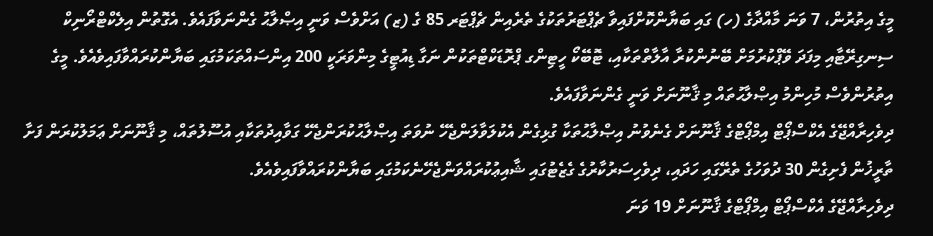މީގެ އިތުރުން، 7 ވަނަ މާއްދާގެ (ހ) ގައި ބަޔާންކޮށްފައިވާ ޗެޕްޓަރުތަކުގެ ތެރެއިން ޗެޕްޓަރ 85 ގެ (ޒ) އަށްވެސް ވަނީ އިޞްލާޙު ގެންނަވާފައެވެ. އެގޮތުން އިލެކްޓްރޯނިކް ސިނގިރޭޓާއި މިފަދަ ވޭޕްކުރުމަށް ބޭނުންކުރާ އާލާތްތަކާއި، ޓޮބޭކޯ ހީޓިންގ ޕްރޮޑަކްޓްތަކުން ނަގާ ޑިއުޓީގެ މިންވަރަކީ 200 އިންސައްތަކަމުގައި ބަޔާންކުރައްވާފައިވެއެވެ. މީގެ އިތުރުންވެސް މުހިންމު އިޞްލާޙުތައް މި ޤާނޫނަށް ވަނީ ގެންނަވާފައެވެ.
ދިވެހިރާއްޖޭގެ އެކްސްޕޯޓް އިމްޕޯޓްގެ ޤާނޫނަށް ގެނެވުނު އިޞްލާޙުތަކާ ގުޅިގެން އެކުލަވާލަންޖެހޭ ނުވަތަ އިޞްލާޙުކުރަންޖެހޭ ގަވާއިދުތަކާއި އުސޫލުތައް، މި ޤާނޫނަށް ޢަމަލުކުރަން ފަށާ ތާރީޚުން ފެށިގެން 30 ދުވަހުގެ ތެރޭގައި ހަދައި، ދިވެހިސަރުކާރުގެ ގެޒެޓުގައި ޝާއިޢުކުރައްވަންޖެހޭނެކަމުގައި ބަޔާންކުރައްވާފައިވެއެވެ.
ދިވެހިރާއްޖޭގެ އެކްސްޕޯޓް އިމްޕޯޓްގެ ޤާނޫނަށް 19 ވަނަ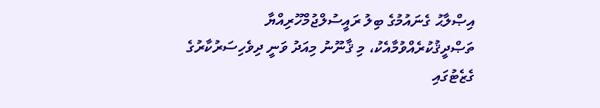އިޞްލާޙު ގެނައުމުގެ ބިލު ރައީސުލްޖުމްހޫރިއްޔާ ތަޞްދީޤުކުރެއްވުމާއެކު، މި ޤާނޫނު މިއަދު ވަނީ ދިވެހިސަރުކާރުގެ ގެޒެޓުގައި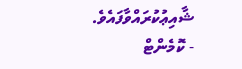ޝާއިޢުކުރައްވާފައެވެ.
- ކޮމެންޓް